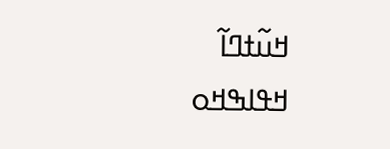ߞߎ߬ߙߣߊ߬ ߞߟߊߒߞߋ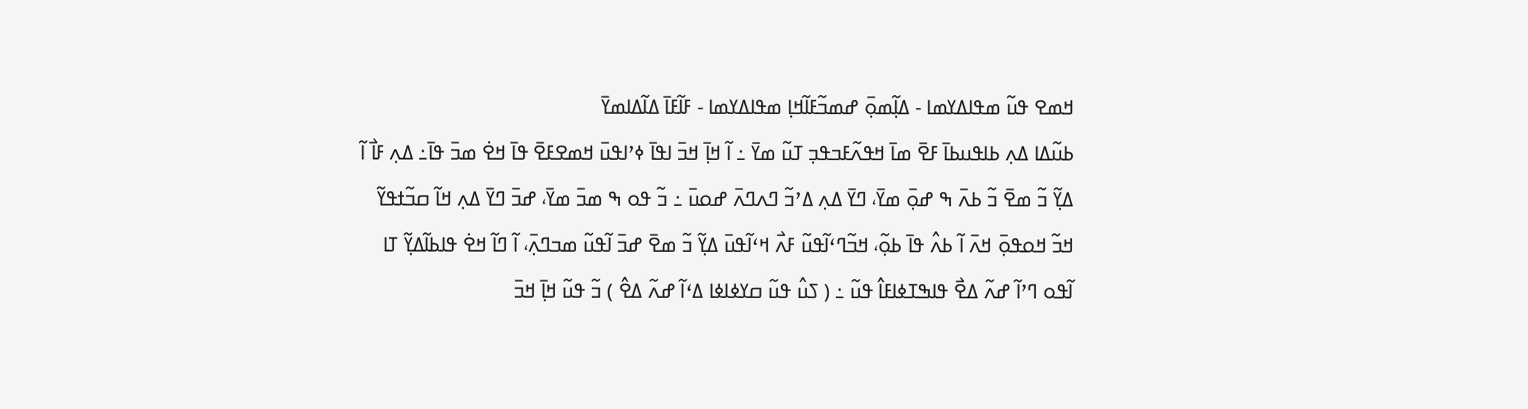ߞߘߐ ߟߎ߬ ߘߟߊߡߌߘߊ - ߡߊ߲߬ߘߋ߲߫ ߝߘߏ߬ߓߊ߬ߞߊ߲ ߘߟߊߡߌߘߊ - ߓߊ߬ߓߊ߫ ߡߊ߬ߡߊߘߌ߫
ߕߎ߬ߡߊ ߡߍ߲ ߕߊߟߎߕߊ߫ ߓߐ߫ ߘߊ߫ ߞߟߍ߬ߓߏߟߏ߲ ߠߎ߬ ߘߌ߫ ߸ ߊ߬ ߞߊ߲߫ ߞߏ߫ ߊߟߊ߫ ߦߴߊߟߎ߫ ߞߘߐߓߐ߫ ߟߊ߫ ߞߐ߭ ߘߏ߫ ߟߊ߫߸ ߡߍ߲ ߓߊ߯ ߊ߬ ߡߌ߲߬ ߏ߬ ߘߐ߫ ߏ߬ ߕߍ߫ ߒ ߝߋ߲߫ ߘߌ߫، ߣߌ߫ ߡߍ߲ ߡߴߏ߬ ߣߍߣߍ߫ ߝߋߎ߫ ߸ ߏ߬ ߟߋ ߒ ߘߏ߫ ߘߌ߫، ߝߏ߫ ߣߌ߫ ߡߍ߲ ߞߊ߬ ߛߏ߬ߙߟߌ߬ ߞߏ߬ ߞߋߟߋ߲߫ ߞߍ߫ ߊ߬ ߕߍ߮ ߟߊ߫ ߕߋ߲߬، ߞߏ߬ߣߵߊ߬ߟߎ߬ ߓߍ߯ ߞߵߊ߬ߟߎ߫ ߡߌ߲߬ ߏ߬ ߘߐ߫ ߝߏ߫ ߊ߬ߟߎ߬ ߘߏߣߍ߲߫، ߊ߬ ߣߊ߬ ߞߐ߭ ߟߊߕߊ߬ߡߌ߲߬ ߠߊ ߊ߬ߟߋ ߣߴߊ߬ ߝߍ߬ ߡߐ߯ ߟߊߒߠߦߊߓߊ߮ ߟߎ߬ ߸ ( ߖߎ߮ ߟߎ߬ ߛߌߦߊߦߊ ߡߵߊ߬ ߝߍ߬ ߡߐ߮ ) ߏ߬ ߟߎ߬ ߞߊ߲߫ ߞߏ߫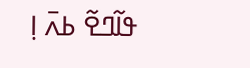ߟߊ߬ߣߐ߬ ߕߍ߫ ߊ߲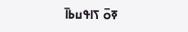ߧߋ߫ ߖߊߟߎߕߊ߫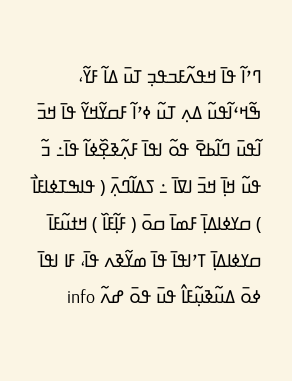ߣߴߊ߬ ߟߊ߫ ߞߟߍ߬ߓߏߟߏ߲ ߠߎ߫ ߡߊ߬ ߓߌ߬، ߒ߬ߞߵߊ߬ߟߎ߬ ߡߍ߲ ߠߎ߬ ߦߴߊ߬ ߓߛߌ߬ߞߌ߬ ߟߊ߫ ߞߏ߫ ߊ߬ߟߎ߫ ߣߊ߬ߕߐ߫ ߟߋ߬ ߊߟߊ߫ ߓߍ߲߬ߢߐ߲߰ߦߊ߬ ߟߊ߫߸ ߏ߬ ߟߎ߬ ߞߊ߲߫ ߞߏ߫ ߊߜߊ߫ ߸ ߖߡߊ߬ߣߍ߲߫ ( ߟߊߒߠߦߊߓߊ߯ ) ߛߌߦߊߡߊ߲߫ ߓߘߊ߫ ߛߋ߫ ( ߓߊ߲߬ߓߊ߰ ) ߞߙߎ߬ߓߊ߫ ߛߌߦߊߡߊ߲߫ ߠߴߊߟߊ߫ ߟߊ߫ ߘߌ߬ߢߍ ߟߊ߫، ߓߊ ߊߟߊ߫ ߦߋ߫ ߡߎ߬ߢߎ߲߬ߓߊ߮ ߟߎ߫ ߟߋ߫ ߝߍ߬ info